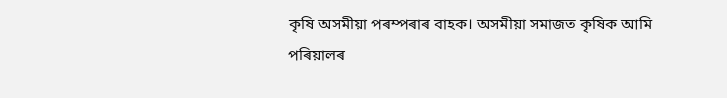কৃষি অসমীয়া পৰম্পৰাৰ বাহক। অসমীয়া সমাজত কৃষিক আমি পৰিয়ালৰ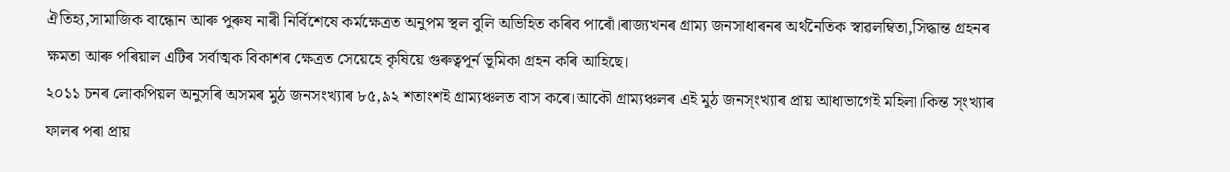ঐতিহ্য,সামাজিক বান্ধোন আৰু পুৰুষ নাৰী নিৰ্বিশেষে কৰ্মক্ষেত্ৰত অনুপম স্থল বুলি অভিহিত কৰিব পাৰোঁ।ৰাজ্যখনৰ গ্ৰাম্য জনসাধাৰনৰ অৰ্থনৈতিক স্বাৱলম্বিতা,সিদ্ধান্ত গ্ৰহনৰ ক্ষমতা আৰু পৰিয়াল এটিৰ সৰ্বাত্মক বিকাশৰ ক্ষেত্ৰত সেয়েহে কৃষিয়ে গুৰুত্বপূৰ্ন ভূমিকা গ্ৰহন কৰি আহিছে।
২০১১ চনৰ লোকপিয়ল অনুসৰি অসমৰ মুঠ জনসংখ্যাৰ ৮৫,৯২ শতাংশই গ্ৰাম্যঞ্চলত বাস কৰে।আকৌ গ্ৰাম্যঞ্চলৰ এই মুঠ জনস্ংখ্যাৰ প্ৰায় আধাভাগেই মহিলা।কিন্ত স্ংখ্যাৰ ফালৰ পৰা প্ৰায়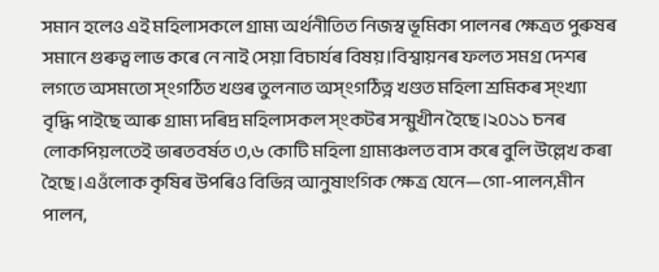সমান হলেও এই মহিলাসকলে গ্ৰাম্য অৰ্থনীতিত নিজস্ব ভূমিকা পালনৰ ক্ষেত্ৰত পুৰুষৰ সমানে গুৰুত্ব লাভ কৰে নে নাই সেয়া বিচাৰ্যৰ বিষয়।বিশ্বায়নৰ ফলত সমগ্ৰ দেশৰ লগতে অসমতো স্ংগঠিত খণ্ডৰ তুলনাত অস্ংগঠিত্ন খণ্ডত মহিলা শ্ৰমিকৰ স্ংখ্যা বৃদ্ধি পাইছে আৰু গ্ৰাম্য দৰিদ্ৰ মহিলাসকল স্ংকটৰ সন্মুখীন হৈছে।২০১১ চনৰ লোকপিয়লতেই ভাৰতবৰ্ষত ৩,৬ কোটি মহিলা গ্ৰাম্যঞ্চলত বাস কৰে বুলি উল্লেখ কৰা হৈছে।এওঁলোক কৃষিৰ উপৰিও বিভিন্ন আনুষাংগিক ক্ষেত্ৰ যেনে—গো-পালন,মীন পালন,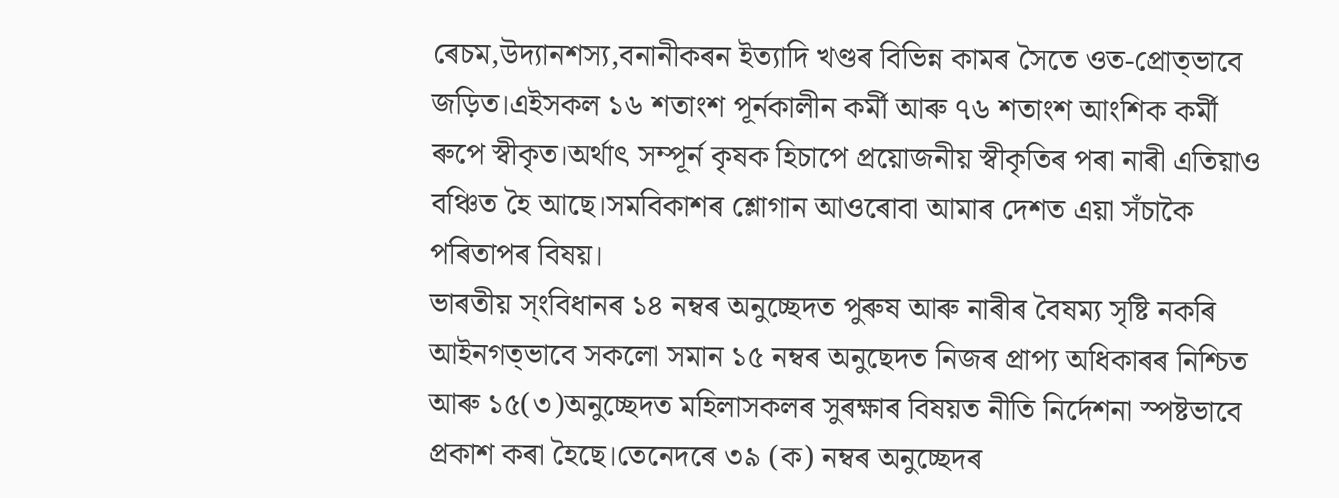ৰেচম,উদ্যানশস্য,বনানীকৰন ইত্যাদি খণ্ডৰ বিভিন্ন কামৰ সৈতে ওত-প্ৰোত্ভাবে জড়িত।এইসকল ১৬ শতাংশ পূৰ্নকালীন কৰ্মী আৰু ৭৬ শতাংশ আংশিক কৰ্মী ৰুপে স্বীকৃত।অৰ্থাৎ সম্পূৰ্ন কৃষক হিচাপে প্ৰয়োজনীয় স্বীকৃতিৰ পৰা নাৰী এতিয়াও বঞ্চিত হৈ আছে।সমবিকাশৰ শ্লোগান আওৰোবা আমাৰ দেশত এয়া সঁচাকৈ পৰিতাপৰ বিষয়।
ভাৰতীয় স্ংবিধানৰ ১৪ নম্বৰ অনুচ্ছেদত পুৰুষ আৰু নাৰীৰ বৈষম্য সৃষ্টি নকৰি আইনগত্ভাবে সকলো সমান ১৫ নম্বৰ অনুছেদত নিজৰ প্ৰাপ্য অধিকাৰৰ নিশ্চিত আৰু ১৫(৩)অনুচ্ছেদত মহিলাসকলৰ সুৰক্ষাৰ বিষয়ত নীতি নিৰ্দেশনা স্পষ্টভাবে প্ৰকাশ কৰা হৈছে।তেনেদৰে ৩৯ (ক) নম্বৰ অনুচ্ছেদৰ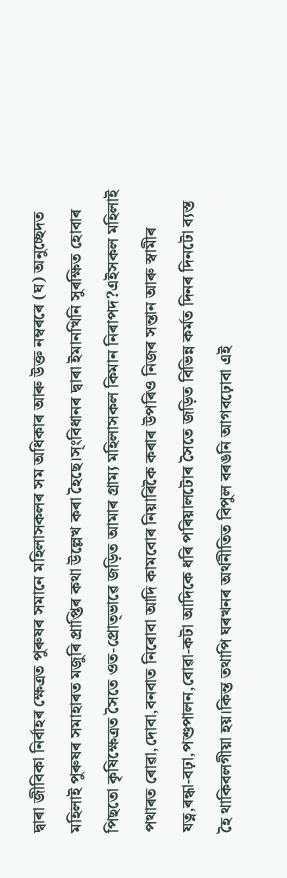দ্বাৰা জীবিকা নিৰ্বাহৰ ক্ষেত্ৰত পুৰুষৰ সমানে মহিলাসকলৰ সম অধিকাৰ আৰু উক্ত নম্বৰৰে (ঘ) অনুচ্ছেদত মহিলাই পুৰুষৰ সমাহাৰত মজুৰি প্ৰাপ্তিৰ কথা উল্লেখ কৰা হৈছে।স্ংবিধানৰ দ্বাৰা ইমানখিনি সুৰক্ষিত হোবাৰ পিছতো কৃষিক্ষেত্ৰত সৈতে ওত-প্ৰোত্ভাৱে জড়িত আমাৰ গ্ৰাম্য মহিলাসকল কিমান নিৰাপদ?এইসকল মহিলাই পথাৰত ৰোৱা,দোবা,বনবাত নিৰোবা আদি কামবোৰ নিয়াৰিকৈ কৰাৰ উপৰিও নিজৰ সন্তান আৰু স্বামীৰ যত্ন,ৰন্ধা-বঢ়া,পশুপালন,বোৱা-কটা আদিকে ধৰি পৰিয়ালটোৰ সৈতে জড়িত বিভিন্ন কৰ্মত দিনৰ দিনটো ব্যস্ত হৈ থাকিবলগীয়া হয়।কিন্ত তথাপি ঘৰখনৰ অৰ্থনীতিত বিপুল বৰঙনি আগবঢ়োবা এই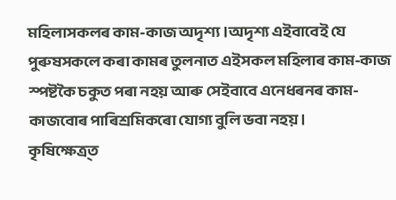মহিলাসকলৰ কাম-কাজ অদৃশ্য।অদৃশ্য এইবাবেই যে পুৰুষসকলে কৰা কামৰ তুলনাত এইসকল মহিলাৰ কাম-কাজ স্পষ্টকৈ চকুত পৰা নহয় আৰু সেইবাবে এনেধৰনৰ কাম-কাজবোৰ পাৰিশ্ৰমিকৰো যোগ্য বুলি ভবা নহয়।
কৃষিক্ষেত্ৰ্ত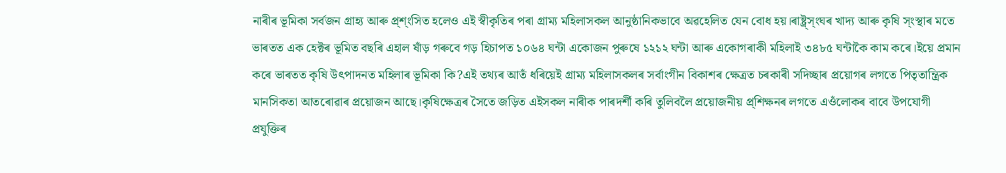নাৰীৰ ভূমিকা সৰ্বজন গ্ৰাহ্য আৰু প্ৰ্শ্ংসিত হলেও এই স্বীকৃতিৰ পৰা গ্ৰাম্য মহিলাসকল আনুষ্ঠানিকভাবে অৱহেলিত যেন বোধ হয়।ৰাষ্ট্ৰ্স্ংঘৰ খাদ্য আৰু কৃষি স্ংস্থাৰ মতে ভাৰতত এক হেক্টৰ ভূমিত বছৰি এহাল ষাঁড় গৰুবে গড় হিচাপত ১০৬৪ ঘন্টা একোজন পুৰুষে ১২১২ ঘন্টা আৰু একোগৰাকী মহিলাই ৩৪৮৫ ঘন্টাকৈ কাম কৰে।ইয়ে প্ৰমান কৰে ভাৰতত কৃষি উৎপাদনত মহিলাৰ ভূমিকা কি?এই তথ্যৰ আতঁ ধৰিয়েই গ্ৰাম্য মহিলাসকলৰ সৰ্বাংগীন বিকাশৰ ক্ষেত্ৰত চৰকাৰী সদিচ্ছাৰ প্ৰয়োগৰ লগতে পিতৃতান্ত্ৰিক মানসিকতা আতৰোৱাৰ প্ৰয়োজন আছে।কৃষিক্ষেত্ৰৰ সৈতে জড়িত এইসকল নাৰীক পাৰদৰ্শী কৰি তুলিবলৈ প্ৰয়োজনীয় প্ৰ্শিক্ষনৰ লগতে এওঁলোকৰ বাবে উপযোগী প্ৰযুক্তিৰ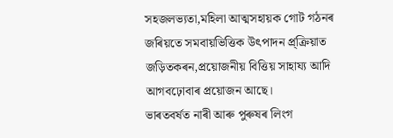সহজলভ্যতা,মহিলা আত্মসহায়ক গোট গঠনৰ জৰিয়তে সমবায়ভিত্তিক উৎপাদন প্ৰ্ক্ৰিয়াত জড়িতকৰন,প্ৰয়োজনীয় বিত্তিয় সাহায্য আদি আগবঢ়োবাৰ প্ৰয়োজন আছে।
ভাৰতবৰ্ষত নাৰী আৰু পুৰুষৰ লিংগ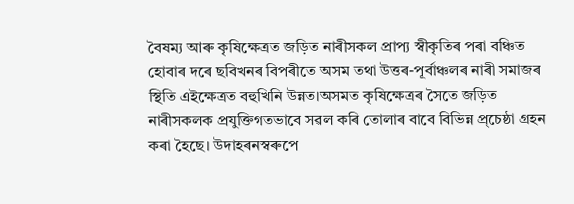বৈষম্য আৰু কৃষিক্ষেত্ৰত জড়িত নাৰীসকল প্ৰাপ্য স্বীকৃতিৰ পৰা বঞ্চিত হোবাৰ দৰে ছবিখনৰ বিপৰীতে অসম তথা উত্তৰ-পূৰ্বাঞ্চলৰ নাৰী সমাজৰ স্থিতি এইক্ষেত্ৰত বহুখিনি উন্নত।অসমত কৃষিক্ষেত্ৰৰ সৈতে জড়িত নাৰীসকলক প্ৰযুক্তিগতভাবে সৱল কৰি তোলাৰ বাবে বিভিন্ন প্ৰ্চেষ্ঠা গ্ৰহন কৰা হৈছে। উদাহৰনস্বৰুপে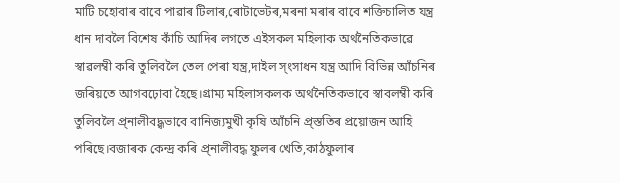মাটি চহোবাৰ বাবে পাৱাৰ টিলাৰ,ৰোটাভেটৰ,মৰনা মৰাৰ বাবে শক্তিচালিত যন্ত্ৰ ধান দাবলৈ বিশেষ কাঁচি আদিৰ লগতে এইসকল মহিলাক অৰ্থনৈতিকভাৱে স্বাৱলম্বী কৰি তুলিবলৈ তেল পেৰা যন্ত্ৰ,দাইল স্ংসাধন যন্ত্ৰ আদি বিভিন্ন আঁচনিৰ জৰিয়তে আগবঢ়োবা হৈছে।গ্ৰাম্য মহিলাসকলক অৰ্থনৈতিকভাবে স্বাবলম্বী কৰি তুলিবলৈ প্ৰ্নালীবদ্ধ্বভাবে বানিজ্যমুখী কৃষি আঁচনি প্ৰ্স্ততিৰ প্ৰয়োজন আহি পৰিছে।বজাৰক কেন্দ্ৰ কৰি প্ৰ্নালীবদ্ধ ফুলৰ খেতি,কাঠফুলাৰ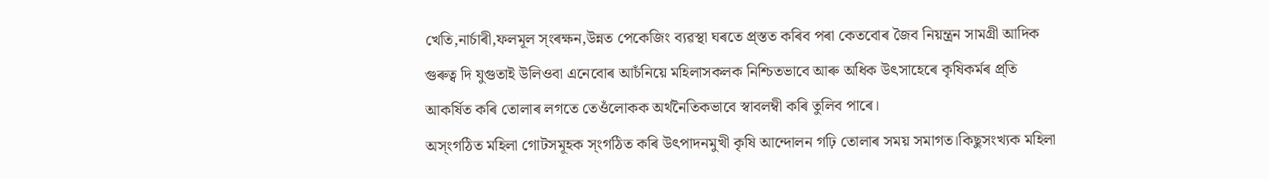খেতি,নাৰ্চাৰী,ফলমূল স্ংৰক্ষন,উন্নত পেকেজিং ব্যৱস্থা ঘৰতে প্ৰ্স্তত কৰিব পৰা কেতবোৰ জৈব নিয়ন্ত্ৰন সামগ্ৰী আদিক গুৰুত্ব দি যুগুতাই উলিওবা এনেবোৰ আচঁনিয়ে মহিলাসকলক নিশ্চিতভাবে আৰু অধিক উৎসাহেৰে কৃষিকৰ্মৰ প্ৰ্তি আকৰ্ষিত কৰি তোলাৰ লগতে তেওঁলোকক অৰ্থনৈতিকভাবে স্বাবলম্বী কৰি তুলিব পাৰে।
অস্ংগঠিত মহিলা গোটসমূহক স্ংগঠিত কৰি উৎপাদনমুখী কৃষি আন্দোলন গঢ়ি তোলাৰ সময় সমাগত।কিছুসংখ্যক মহিলা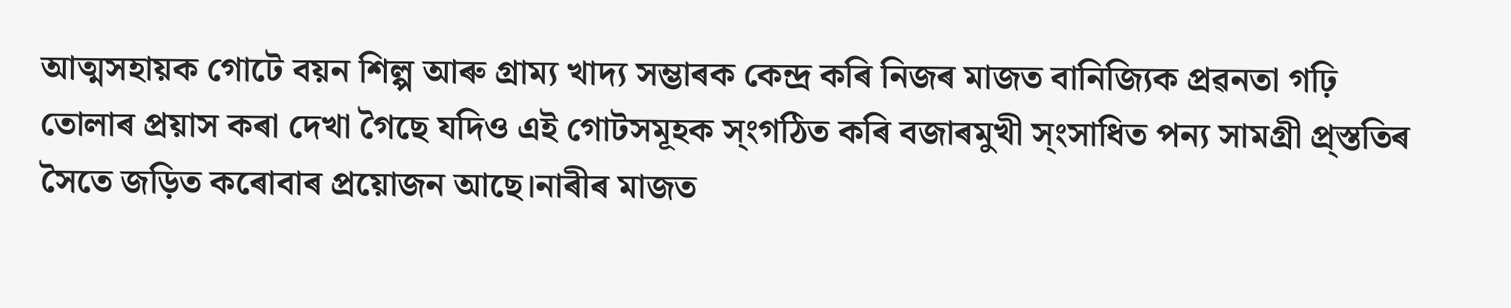আত্মসহায়ক গোটে বয়ন শিল্প আৰু গ্ৰাম্য খাদ্য সম্ভাৰক কেন্দ্ৰ কৰি নিজৰ মাজত বানিজ্যিক প্ৰৱনতা গঢ়ি তোলাৰ প্ৰয়াস কৰা দেখা গৈছে যদিও এই গোটসমূহক স্ংগঠিত কৰি বজাৰমুখী স্ংসাধিত পন্য সামগ্ৰী প্ৰ্স্ততিৰ সৈতে জড়িত কৰোবাৰ প্ৰয়োজন আছে।নাৰীৰ মাজত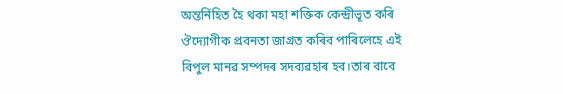অন্তৰ্নিহিত হৈ থকা মহা শক্তিক কেন্দ্ৰীভূত কৰি ঔদ্যোগীক প্ৰবনতা জাগ্ৰত কৰিব পাৰিলেহে এই বিপুল মানৱ সম্পদৰ সদব্যৱহাৰ হব।তাৰ বাবে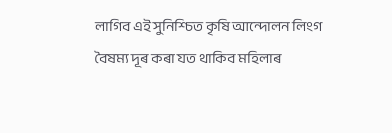লাগিব এই সুনিশ্চিত কৃষি আন্দোলন লিংগ বৈষম্য দূৰ কৰা যত থাকিব মহিলাৰ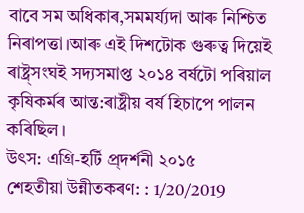বাবে সম অধিকাৰ,সমমৰ্য্যদা আৰু নিশ্চিত নিৰাপত্তা।আৰু এই দিশটোক গুৰুত্ব দিয়েই ৰাষ্ট্ৰ্সংঘই সদ্যসমাপ্ত ২০১৪ বৰ্ষটো পৰিয়াল কৃষিকৰ্মৰ আন্ত:ৰাষ্ট্ৰীয় বৰ্ষ হিচাপে পালন কৰিছিল।
উৎস: এগ্ৰি-হৰ্টি প্ৰ্দৰ্শনী ২০১৫
শেহতীয়া উন্নীতকৰণ: : 1/20/2019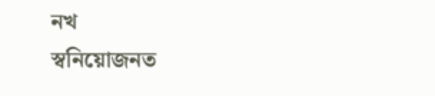নখ
স্বনিয়োজনত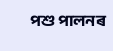পশু পালনৰ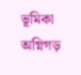ভূমিকা
অগ্নিগড়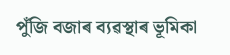পুঁজি বজাৰ ব্যৱস্থাৰ ভূমিকা